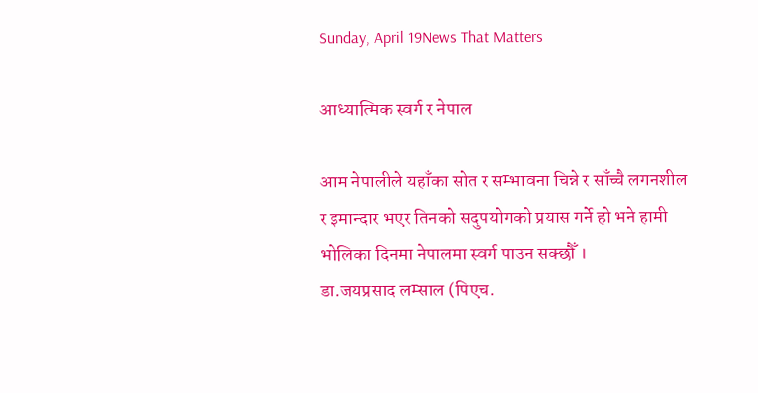Sunday, April 19News That Matters

आध्यात्मिक स्वर्ग र नेपाल

आम नेपालीले यहाँका सोत र सम्भावना चिन्ने र साँच्चै लगनशील र इमान्दार भएर तिनको सदुपयोगको प्रयास गर्ने हो भने हामी भोलिका दिनमा नेपालमा स्वर्ग पाउन सक्छौँ ।
डा.जयप्रसाद लम्साल (पिएच.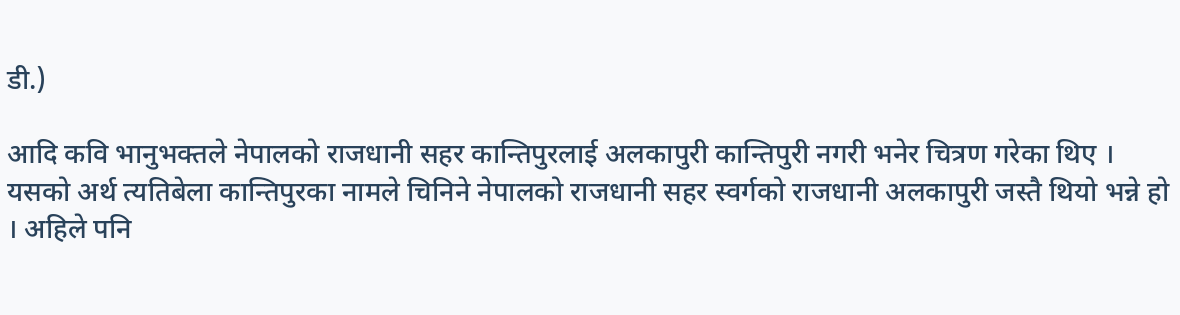डी.)

आदि कवि भानुभक्तले नेपालको राजधानी सहर कान्तिपुरलाई अलकापुरी कान्तिपुरी नगरी भनेर चित्रण गरेका थिए । यसको अर्थ त्यतिबेला कान्तिपुरका नामले चिनिने नेपालको राजधानी सहर स्वर्गको राजधानी अलकापुरी जस्तै थियो भन्ने हो । अहिले पनि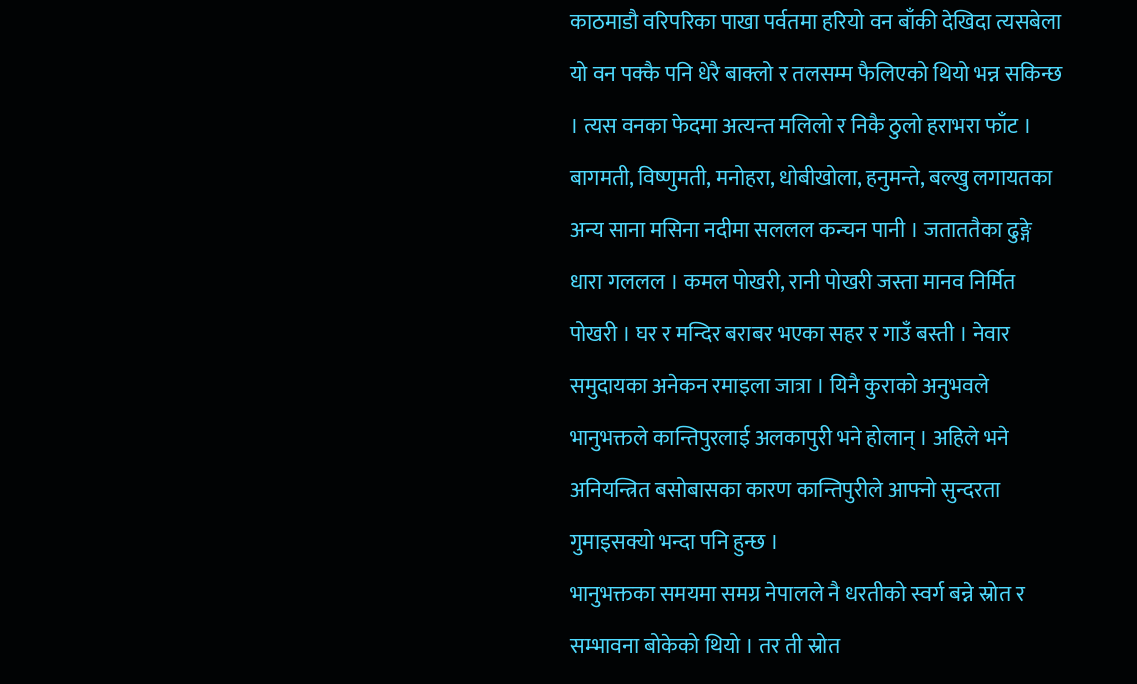काठमाडौ वरिपरिका पाखा पर्वतमा हरियो वन बाँकी देखिदा त्यसबेला यो वन पक्कै पनि धेरै बाक्लो र तलसम्म फैलिएको थियो भन्न सकिन्छ । त्यस वनका फेदमा अत्यन्त मलिलो र निकै ठुलो हराभरा फाँट । बागमती, विष्णुमती, मनोहरा, धोबीखोला, हनुमन्ते, बल्खु लगायतका अन्य साना मसिना नदीमा सललल कन्चन पानी । जताततैका ढुङ्गे धारा गललल । कमल पोखरी, रानी पोखरी जस्ता मानव निर्मित पोखरी । घर र मन्दिर बराबर भएका सहर र गाउँ बस्ती । नेवार समुदायका अनेकन रमाइला जात्रा । यिनै कुराको अनुभवले भानुभक्तले कान्तिपुरलाई अलकापुरी भने होलान् । अहिले भने अनियन्त्रित बसोबासका कारण कान्तिपुरीले आफ्नो सुन्दरता गुमाइसक्यो भन्दा पनि हुन्छ ।
भानुभक्तका समयमा समग्र नेपालले नै धरतीको स्वर्ग बन्ने स्रोत र सम्भावना बोकेको थियो । तर ती स्रोत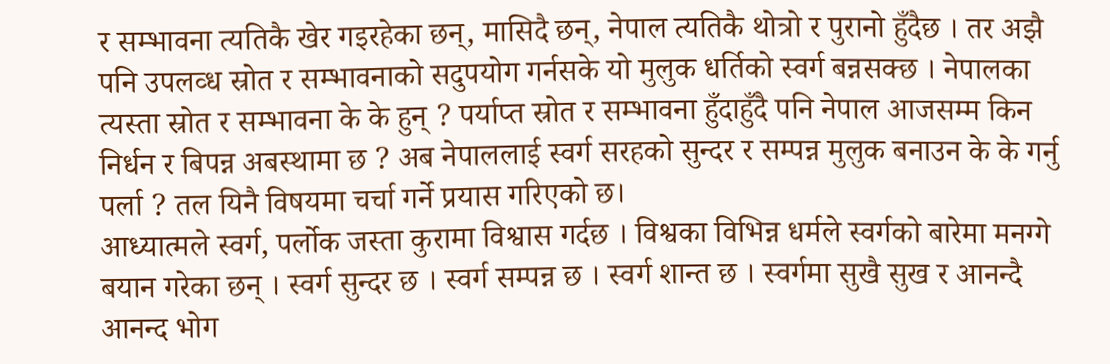र सम्भावना त्यतिकै खेर गइरहेका छन्, मासिदै छन्, नेपाल त्यतिकै थोत्रो र पुरानो हुँदैछ । तर अझै पनि उपलव्ध स्रोत र सम्भावनाको सदुपयोग गर्नसके यो मुलुक धर्तिको स्वर्ग बन्नसक्छ । नेपालका त्यस्ता स्रोत र सम्भावना के के हुन् ? पर्याप्त स्रोत र सम्भावना हुँदाहुँदै पनि नेपाल आजसम्म किन निर्धन र बिपन्न अबस्थामा छ ? अब नेपाललाई स्वर्ग सरहको सुन्दर र सम्पन्न मुलुक बनाउन के के गर्नु पर्ला ? तल यिनै विषयमा चर्चा गर्ने प्रयास गरिएको छ।
आध्यात्मले स्वर्ग, पर्लोक जस्ता कुरामा विश्वास गर्दछ । विश्वका विभिन्न धर्मले स्वर्गको बारेमा मनग्गे बयान गरेका छन् । स्वर्ग सुन्दर छ । स्वर्ग सम्पन्न छ । स्वर्ग शान्त छ । स्वर्गमा सुखै सुख र आनन्दै आनन्द भोग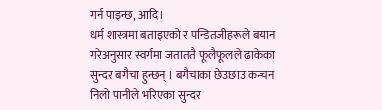गर्न पाइन्छ, आदि।
धर्म शास्त्रमा बताइएको र पन्डितजीहरूले बयान गरेअनुसार स्वर्गमा जताततै फूलैफूलले ढाकेका सुन्दर बगैचा हुन्छन् । बगैचाका छेउछाउ कन्चन निलो पानीले भरिएका सुन्दर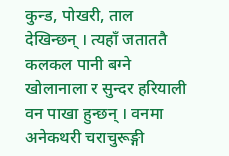कुन्ड, पोखरी, ताल देखिन्छन् । त्यहाँ जताततै कलकल पानी बग्ने खोलानाला र सुन्दर हरियाली वन पाखा हुन्छन् । वनमा अनेकथरी चराचुरूङ्गी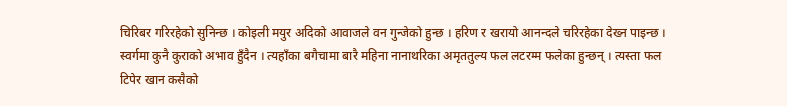चिरिबर गरिरहेको सुनिन्छ । कोइली मयुर अदिको आवाजले वन गुन्जेको हुन्छ । हरिण र खरायो आनन्दले चरिरहेका देख्न पाइन्छ ।
स्वर्गमा कुनै कुराको अभाव हुँदैन । त्यहाँका बगैचामा बारै महिना नानाथरिका अमृततुल्य फल लटरम्म फलेका हुन्छन् । त्यस्ता फल टिपेर खान कसैको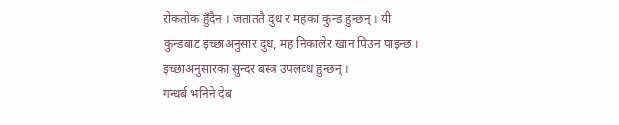रोकतोक हुँदैन । जताततै दुध र महका कुन्ड हुन्छन् । यी कुन्डबाट इच्छाअनुसार दुध, मह निकालेर खान पिउन पाइन्छ । इच्छाअनुसारका सुन्दर बस्त्र उपलव्ध हुन्छन् ।
गन्धर्ब भनिने देब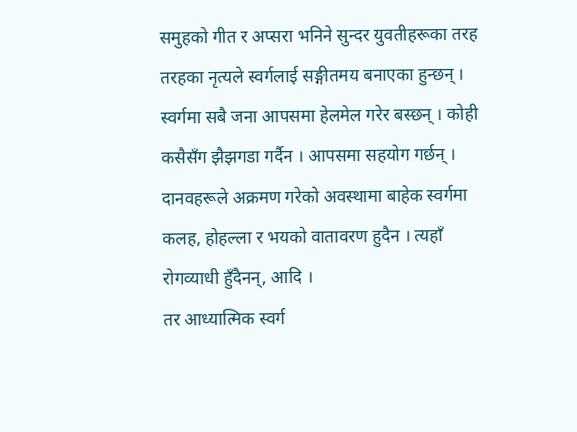समुहको गीत र अप्सरा भनिने सुन्दर युवतीहरूका तरह तरहका नृत्यले स्वर्गलाई सङ्गीतमय बनाएका हुन्छन् ।
स्वर्गमा सबै जना आपसमा हेलमेल गरेर बस्छन् । कोही कसैसँग झैझगडा गर्दैन । आपसमा सहयोग गर्छन् । दानवहरूले अक्रमण गरेको अवस्थामा बाहेक स्वर्गमा कलह, होहल्ला र भयको वातावरण हुदैन । त्यहाँ रोगव्याधी हुँदैनन्, आदि ।
तर आध्यात्मिक स्वर्ग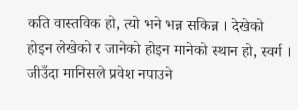कति वास्तविक हो, त्यो भने भन्न सकिन्न । देखेको होइन लेखेको र जानेको होइन मानेको स्थान हो, स्वर्ग । जीउँदा मानिसले प्रवेश नपाउने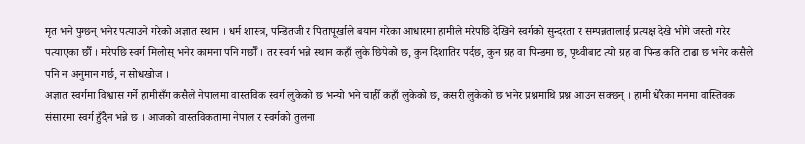मृत भने पुग्छन् भनेर पत्याउने गरेको अज्ञात स्थान । धर्म शास्त्र, पन्डितजी र पितापूर्खाले बयान गरेका आधारमा हामीले मरेपछि देखिने स्वर्गको सुन्दरता र सम्पन्नतालाई प्रत्यक्ष देखे भोगे जस्तो गरेर पत्याएका छौँ । मरेपछि स्वर्ग मिलोस् भनेर कामना पनि गर्छौँ । तर स्वर्ग भन्ने स्थान कहाँ लुके छिपेको छ, कुन दिशातिर पर्दछ, कुन ग्रह वा पिन्डमा छ, पृथ्वीबाट त्यो ग्रह वा पिन्ड कति टाढा छ भनेर कसैले पनि न अनुमान गर्छ, न सोधखोज ।
अज्ञात स्वर्गमा विश्वास गर्ने हामीसँग कसैले नेपालमा वास्तविक स्वर्ग लुकेको छ भन्यो भने चाहीँ कहाँ लुकेको छ, कसरी लुकेको छ भनेर प्रश्नमाथि प्रश्न आउन सक्छन् । हामी धेरैका मनमा वास्तिवक संसारमा स्वर्ग हुँदैन भन्ने छ । आजको वास्तविकतामा नेपाल र स्वर्गको तुलना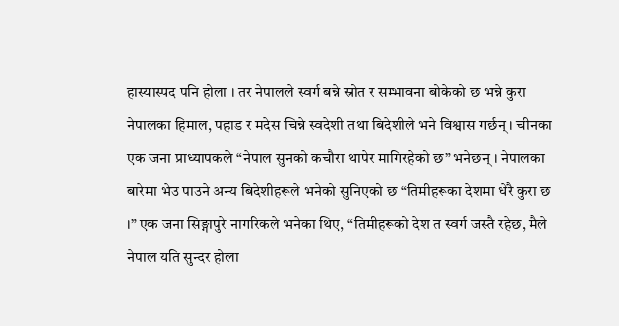हास्यास्पद पनि होला । तर नेपालले स्वर्ग बन्ने स्रोत र सम्भावना बोकेको छ भन्ने कुरा नेपालका हिमाल, पहाड र मदेस चिन्ने स्वदेशी तथा बिदेशीले भने विश्वास गर्छन् । चीनका एक जना प्राध्यापकले “नेपाल सुनको कचौरा थापेर मागिरहेको छ” भनेछन् । नेपालका बारेमा भेउ पाउने अन्य बिदेशीहरूले भनेको सुनिएको छ “तिमीहरूका देशमा धेरै कुरा छ ।” एक जना सिङ्गापुरे नागरिकले भनेका थिए, “तिमीहरूको देश त स्वर्ग जस्तै रहेछ, मैले नेपाल यति सुन्दर होला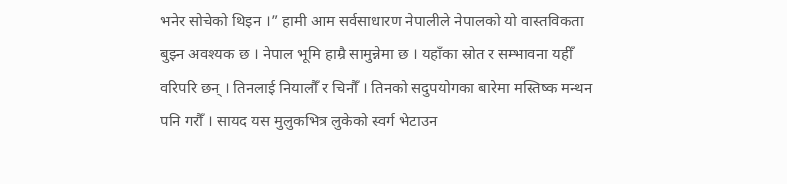भनेर सोचेको थिइन ।” हामी आम सर्वसाधारण नेपालीले नेपालको यो वास्तविकता बुझ्न अवश्यक छ । नेपाल भूमि हाम्रै सामुन्नेमा छ । यहाँका स्रोत र सम्भावना यहीँ वरिपरि छन् । तिनलाई नियालौँ र चिनौँ । तिनको सदुपयोगका बारेमा मस्तिष्क मन्थन पनि गरौँ । सायद यस मुलुकभित्र लुकेको स्वर्ग भेटाउन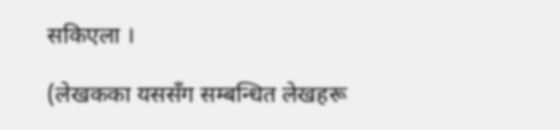सकिएला ।

(लेखकका यससँग सम्बन्धित लेखहरू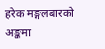हरेक मङ्गलबारको अङ्कमा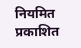नियमित प्रकाशित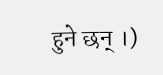हुने छन् ।)